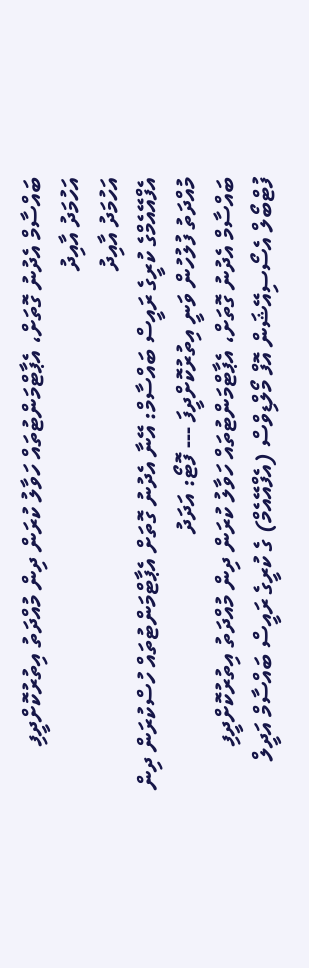ބައްސާމް އެދުނު ގޮތަށް، އެޕާޓްމަންޓުތައް ހަވާލު ކުރަން ދިން މުއްދަތު އިތުރުކޮށްދީފި
އަހުމަދު އާއިދު
އަހުމަދު އާއިދު
އެފްއޭއެމްގެ ކުރީގެ ރައީސް ބައްސާމް: އޭނާ އެދުނު ގޮތަށް އެޕާޓްމަންޓުތައް ހުސްކުރަން ދިން މުއްދަތު ފުލުހުން ވަނީ އިތުރުކޮށްދީފަ --- ފޮޓޯ: އަދަދު
ބައްސާމް އެދުނު ގޮތަށް، އެޕާޓްމަންޓުތައް ހަވާލު ކުރަން ދިން މުއްދަތު އިތުރުކޮށްދީފި
ފުޓްބޯލް އެސޯސިއޭޝަން އޮފް މޯލްޑިވްސް (އެފްއޭއެމް) ގެ ކުރީގެ ރައީސް ބައްސާމް އަދީލް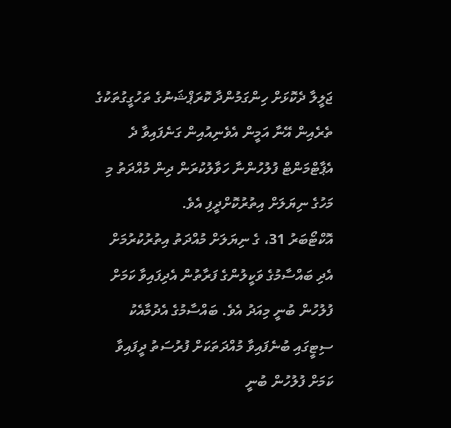ޖަލީލާ ދެކޮޅަށް ހިންގަމުންދާ ކޮރަޕްޝަނުގެ ތަހުގީގުތަކުގެ ތެރެއިން އޭނާ އަމީން އެވެނިއުއިން ގަނެފައިވާ ދެ އެޕާޓްމަންޓް ފުލުހުންނާ ހަވާލުކުރަން ދިން މުއްދަތު މި މަހުގެ ނިޔަލަށް އިތުރުކޮށްދީފި އެވެ.
އޮކްޓޯބަރު 31، ގެ ނިޔަލަށް މުއްދަތު އިތުރުކުރުމަށް އެދި ބައްސާމުގެ ވަކީލުންގެ ފަރާތުން އެދިފައިވާ ކަމަށް ފުލުހުން ބުނީ މިއަދު އެވެ. ބައްސާމުގެ އެދުމާއެކު ސިޓީގައި ބުނެފައިވާ މުއްދަތަކަށް ފުރުސަތު ދީފައިވާ ކަމަށް ފުލުހުން ބުނީ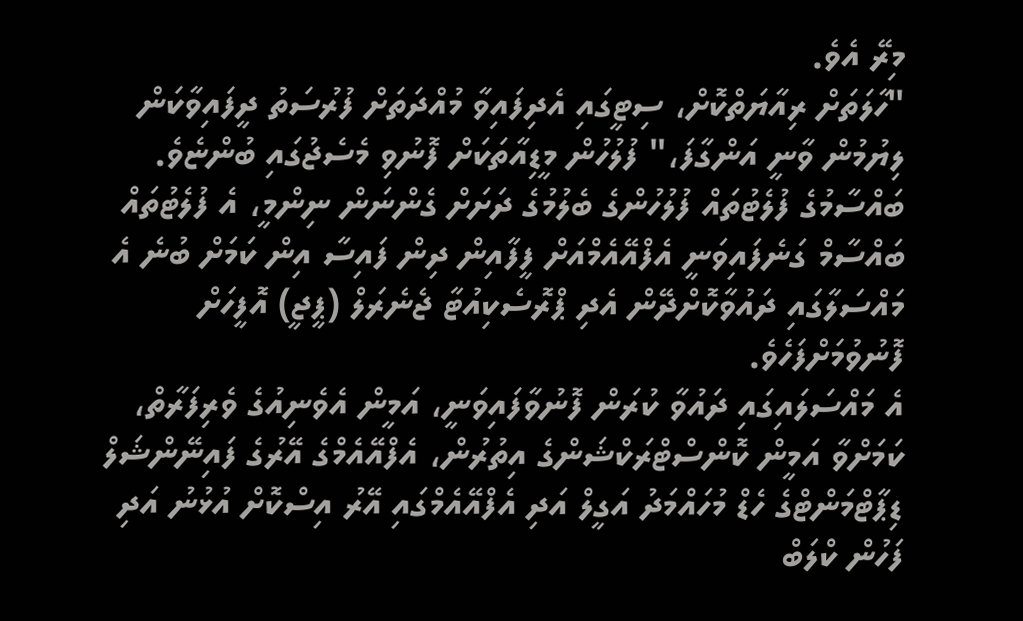މިރޭ އެވެ.
"ހާލަތަށް ރިއާޔަތްކޮށް، ސިޓީގައި އެދިފައިވާ މުއްދަތަށް ފުރުސަތު ދީފައިވާކަން ލިޔުމުން ވާނީ އަންގާފަ،" ފުލުހުން މީޑިއާތަކަށް ފޮނުވި މެސެޖުގައި ބުންޏެވެ.
ބައްސާމުގެ ފުލެޓުތައް ފުލުހުންގެ ބެލުމުގެ ދަށަށް ގެންނަން ނިންމީ، އެ ފުލެޓުތައް ބައްސާމް ގަނެފައިވަނީ އެފްއޭއެމްއަށް ފީފާއިން ދިން ފައިސާ އިން ކަމަށް ބުނެ އެ މައްސަލާގައި ދައުވާކޮށްދޭން އެދި ޕްރޮސެކިއުޓާ ޖެނެރަލް (ޕީޖީ) އޮފީހަށް ފޮނުވުމަށްފަހެވެ.
އެ މައްސަލައިގައި ދައުވާ ކުރަން ފޮނުވާފައިވަނީ، އަމީން އެވެނިއުގެ ވެރިފަރާތް، ކަމަށްވާ އަމީން ކޮންސްޓްރަކްޝަންގެ އިތުރުން، އެފްއޭއެމްގެ އޭރުގެ ފައިނޭންޝަލް ޑިޕާޓްމަންޓްގެ ހެޑް މުހައްމަދު އަގީލް އަދި އެފްއޭއެމްގައި އޭރު އިސްކޮށް އުޅުނު އަދި ފަހުން ކްލަބް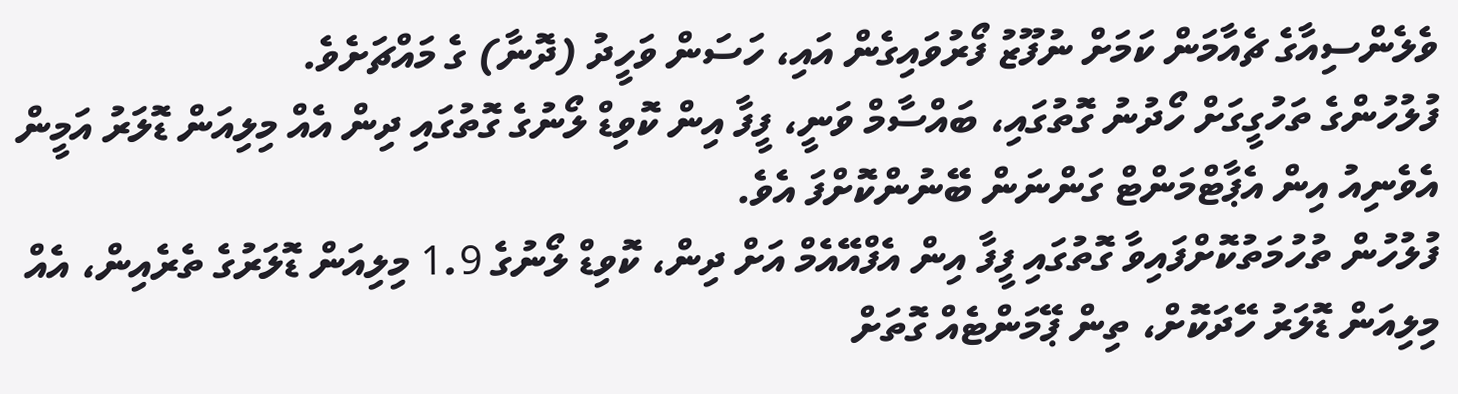ވެލެންސިއާގެ ޗެއާމަން ކަމަށް ނުފޫޒު ފޯރުވައިގެން އައި، ހަސަން ވަހީދު (ދޮނާ) ގެ މައްޗަށެވެ.
ފުލުހުންގެ ތަހުގީގަށް ހޯދުނު ގޮތުގައި، ބައްސާމް ވަނީ، ފީފާ އިން ކޮވިޑް ލޯނުގެ ގޮތުގައި ދިން އެއް މިލިއަން ޑޮލަރު އަމީން އެވެނިއު އިން އެޕާޓްމަންޓް ގަންނަން ބޭނުންކޮށްފަ އެވެ.
ފުލުހުން ތުހުމަތުކޮށްފައިވާ ގޮތުގައި ފީފާ އިން އެފްއޭއެމް އަށް ދިން، ކޮވިޑް ލޯނުގެ 1.9 މިލިއަން ޑޮލަރުގެ ތެރެއިން، އެއް މިލިއަން ޑޮލަރު ހޭދަކޮށް، ތިން ޕޭމަންޓެއް ގޮތަށް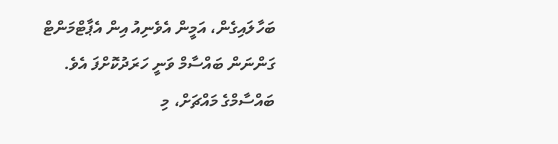ބަހާލައިގެން، އަމީން އެވެނިއު އިން އެޕާޓްމަންޓް ގަންނަން ބައްސާމް ވަނީ ހަރަދުކޮށްފަ އެވެ.
ބައްސާމްގެ މައްޗަށް، މި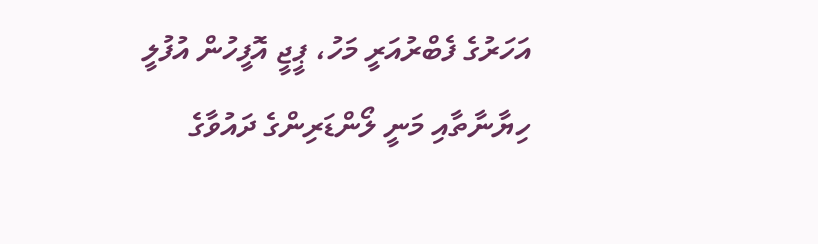އަހަރުގެ ފެބްރުއަރީ މަހު، ޕީޖީ އޮފީހުން އުފުލީ ހިޔާނާތާއި މަނީ ލޯންޑަރިންގެ ދައުވާގެ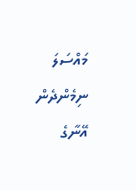މައްސަލަ ނިމެންދެން އޭނާގެ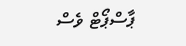ޕާސްޕޯޓް ވެސް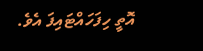އޮތީ ހިފަހައްޓައިފަ އެވެ.